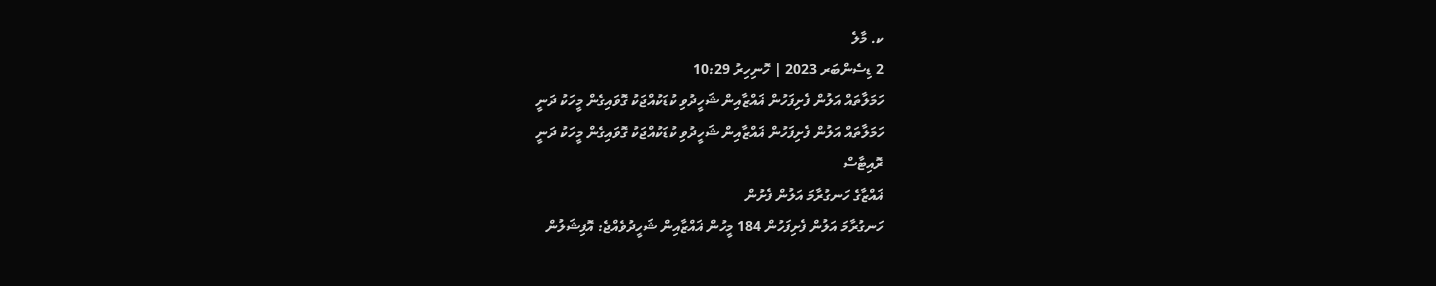ކ. މާލެ
2 ޑިސެންބަރ 2023 | ހޮނިހިރު 10:29
ހަމަލާތައް އަލުން ފެށިފަހުން ޣައްޒާއިން ޝަހީދުވި ކުޑަކުއްޖަކު ގޮވައިގެން މީހަކު ދަނީ
ހަމަލާތައް އަލުން ފެށިފަހުން ޣައްޒާއިން ޝަހީދުވި ކުޑަކުއްޖަކު ގޮވައިގެން މީހަކު ދަނީ
ރޮއިޓާސް
ޣައްޒާގެ ހަނގުރާމަ އަލުން ފެށުން
ހަނގުރާމަ އަލުން ފެށިފަހުން 184 މީހުން ޣައްޒާއިން ޝަހީދުވެއްޖެ: އޮފިޝަލުން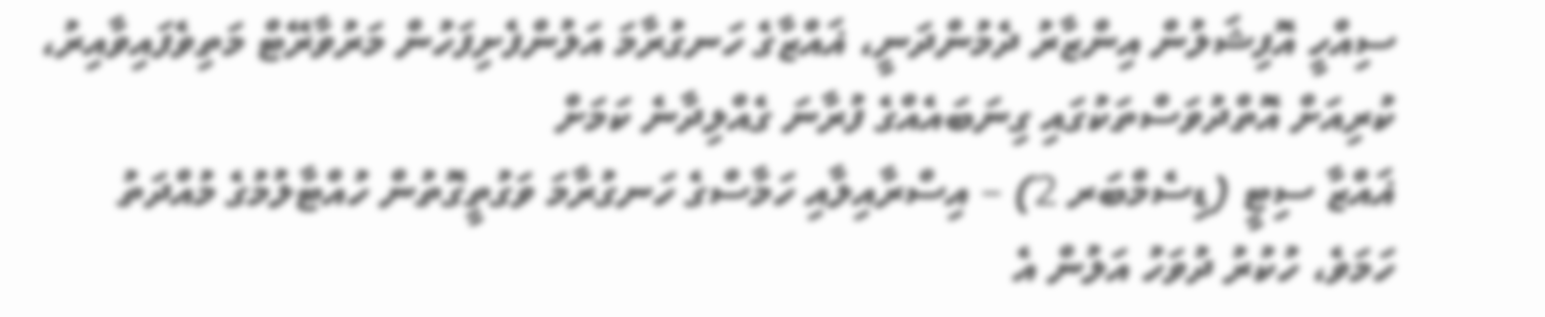ސިއްހީ އޮފިޝަލުން އިންޒާރު ދެމުންދަނީ، ޣައްޒާގެ ހަނގުރާމަ އަލުންފެށިފަހުން މަރުވާރޭޓް މަތިވެފައިވާއިރު، ކުރިއަށް އޮތްދުވަސްތަކުގައި ގިނަބައެއްގެ ފުރާނަ ގެއްލިދާނެ ކަމަށް
ޣައްޒާ ސިޓީ (ޑިސެމްބަރ 2) – އިސްރާއިލާއި ހަމާސްގެ ހަނގުރާމަ ވަގުތީގޮތުން ހުއްޓާލުމުގެ މުއްދަތު ހަމަވެ، ހުކުރު ދުވަހު އަލުން އެ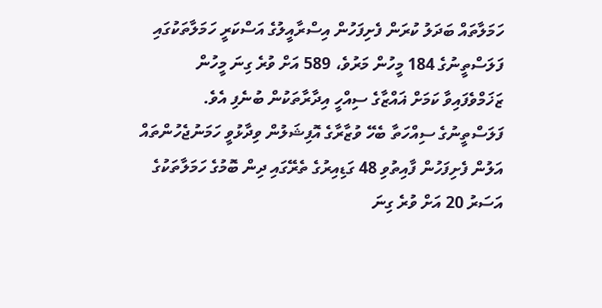ހަމަލާތައް ބަދަލު ކުރަން ފެށިފަހުން އިސްރާއީލުގެ އަސްކަރީ ހަމަލާތަކުގައި ފަލަސްތީނުގެ 184 މީހުން މަރުވެ، 589 އަށް ވުރެ ގިނަ މީހުން ޒަޚަމްވެފައިވާ ކަމަށް ޣައްޒާގެ ސިއްހީ އިދާރާތަކުން ބުނެފި އެވެ.
ފަލަސްތީނުގެ ސިއްހަތާ ބެހޭ ވުޒާރާގެ އޮފިޝަލުން ވިދާޅުވީ ހަމަނުޖެހުންތައް އަލުން ފެށިފަހުން ފާއިތުވި 48 ގަޑިއިރުގެ ތެރޭގައި ދިން ބޮމުގެ ހަމަލާތަކުގެ އަސަރު 20 އަށް ވުރެ ގިނަ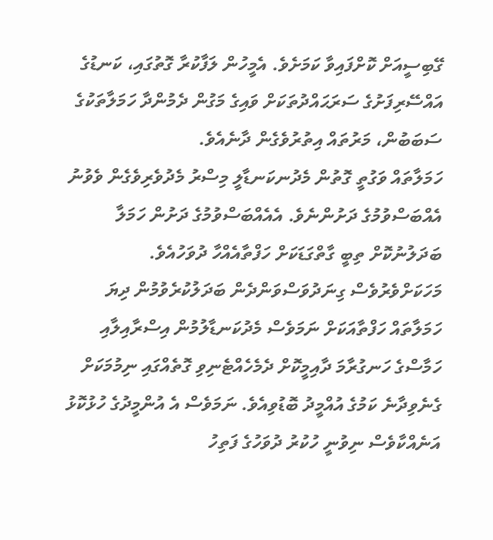ގޭބިސީއަށް ކޮށްފައިވާ ކަމަށެވެ. އެމީހުން ލަފާކުރާ ގޮތުގައި، ކަނޑުގެ އައްސޭރިފަށުގެ ސަރަޙައްދުތަކަށް ވައިގެ މަގުން ދެމުންދާ ހަމަލާތަކުގެ ސަބަބުން، މަރުތައް އިތުރުވެގެން ދާނެއެވެ.
ހަމަލާތައް ވަގުތީ ގޮތުން މެދުނކަނޑާލީ މިސްރު މެދުވެރިވެގެން ވެވުނު އެއްބަސްވުމުގެ ދަށުންނެވެ. އެއެއްބަސްވުމުގެ ދަށުން ހަމަލާ ބަދަލުނުކޮށް ތިބީ ގާތްގަޑަކަށް ހަފްތާއެއްހާ ދުވަހުއެވެ.
މަހަކަށްވެރުވެސް ގިނަދުވަސްވަންދެން ބަދަލުކުރެވުމުން ދިޔަ ހަމަލާތައް ހަފްތާއަކަށް ނަމަވެސް މެދުކަނޑާލުމުން އިސްރާއިލާއި ހަމާސްގެ ހަނގުރާމަ ދާއިމީކޮށް ދެމެހެއްޓެނިވި ގޮތެއްގައި ނިމުމަކަށް ގެނެވިދާނެ ކަމުގެ އުއްމީދު ބޮޑުވިއެވެ. ނަމަވެސް އެ އުންމީދުގެ ހުޅުކޮޅު އަނެއްކާވެސް ނިވުނީ ހުކުރު ދުވަހުގެ ފަތިހު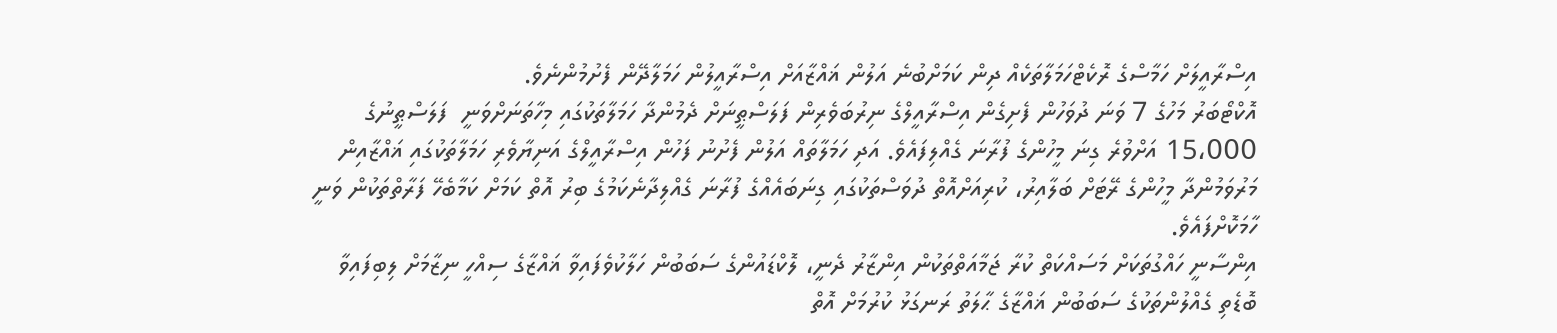އިސްރާއީލަށް ހަމާސްގެ ރޮކެޓްހަމަލާތަކެއް ދިން ކަމަށްބުނެ އަލުން ޣައްޒާއަށް އިސްރާއީލުން ހަމަލާދޭން ފެށުމުންނެވެ.
އޮކްޓޯބަރު މަހުގެ 7 ވަނަ ދުވަހުން ފެށިގެން އިސްރާއީލްގެ ނިރުބަވެރިން ފަލަސްޠީނަށް ދެމުންދާ ހަމަލާތަކުގައި މިހާތަނަށްވަނީ  ފަލަސްޠީނުގެ 15،000 އަށްވުރެ ގިނަ މީހުންގެ ފުރާނަ ގެއްލިފައެވެ. އަދި ހަމަލާތައް އަލުން ފެށުނު ފަހުން އިސްރާއީލްގެ އަނިޔާވެރި ހަމަލާތަކުގައި ޣައްޒާއިން މަރުވަމުންދާ މީހުންގެ ރޭޓަށް ބަލާއިރު، ކުރިއަށްއޮތް ދުވަސްތަކުގައި ގިނަބައެއްގެ ފުރާނަ ގެއްލިދާނެކަމުގެ ބިރު އޮތް ކަމަށް ކަމާބެހޭ ފަރާތްތަކުން ވަނީ ހާމަކޮށްފައެވެ.
އިންސާނީ ހައްގުތަކަށް މަސައްކަތް ކުރާ ޖަމާއަތްތަކުން އިންޒާރު ދެނީ، ލޮކްޑައުންގެ ސަބަބުން ހަލާކުވެފައިވާ ޣައްޒާގެ ސިއްހީ ނިޒާމަށް ލިބިފައިވާ ބޮޑެތި ގެއްލުންތަކުގެ ސަބަބުން ޣައްޒާގެ ޙާލަތު ރަނގަޅު ކުރުމަށް އޮތް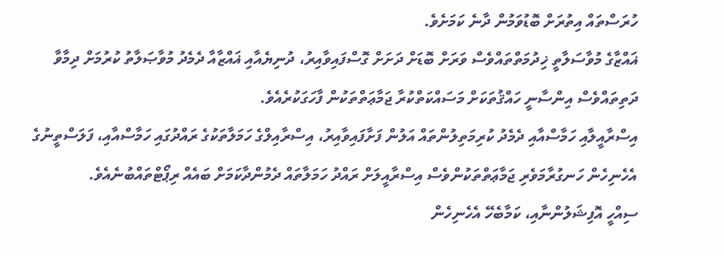ހުރަސްތައް އިތުރަށް ބޮޑުވަމުން ދާނެ ކަމަށެވެ.
ޣައްޒާގެ މުވާސަލާތީ ޚިދުމަތްތައްވެސް ވަރަށް ބޮޑަށް ދަށަށް ގޮސްފައިވާއިރު، ދުނިޔެއާއި ޣައްޒާއާ ދެމެދު މުވާޞަލާތު ކުރުމަށް ދިމާވާ ދަތިތައްވެސް އިންސާނީ ހައްޤުތަކަށް މަސައްކަތްކުރާ ޖަމާޢަތްތަކުން ފާހަގަކުރެއެވެ.
އިސްރާއީލާއި ހަމާސްއާއި ދެމެދު ކުރިމަތިލުންތައް އަލުން ފަށާފައިވާއިރު، އިސްރާއިލްގެ ހަމަލާތަކުގެ ރައްދުގައި ހަމާސްއާއި، ފަލަސްތީނުގެ އެހެނިހެން ހަނގުރާމަވެރި ޖަމާޢަތްތަކުންވެސް އިސްރާއީލަށް ރައްދު ހަމަލާތައް ދެމުންދާކަމަށް ބައެއް ރިޕޯޓްތައްބުނެއެވެ.
ސިއްހީ އޮފިޝަލުންނާއި، ކަމާބެހޭ އެހެނިހެން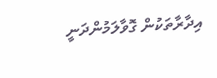އިދާރާތަކުން ގޮވާލަމުންދަނީ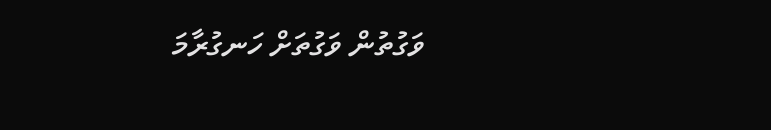ވަގުތުން ވަގުތަށް ހަނގުރާމަ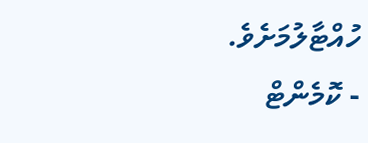ހުއްޓާލުމަށެވެ.
- ކޮމެންޓް